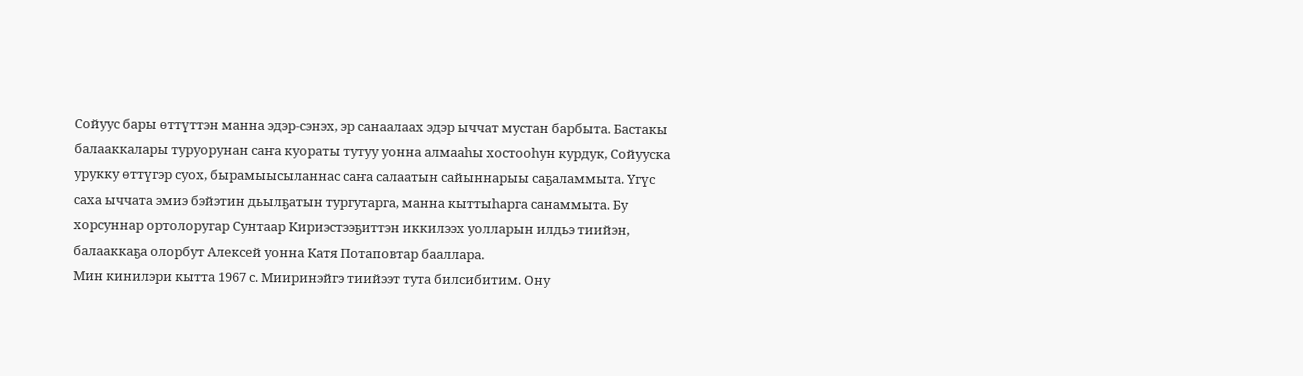Сойуус бары өттүттэн манна эдэр-сэнэх, эр санаалаах эдэр ыччат мустан барбыта. Бастакы балааккалары туруорунан саҥа куораты тутуу уонна алмааһы хостооһун курдук, Сойууска урукку өттүгэр суох, бырамыысыланнас саҥа салаатын сайыннарыы саҕаламмыта. Үгүс саха ыччата эмиэ бэйэтин дьылҕатын тургутарга, манна кыттыһарга санаммыта. Бу хорсуннар ортолоругар Сунтаар Кириэстээҕиттэн иккилээх уолларын илдьэ тиийэн, балааккаҕа олорбут Алексей уонна Катя Потаповтар бааллара.
Мин кинилэри кытта 1967 с. Мииринэйгэ тиийээт тута билсибитим. Ону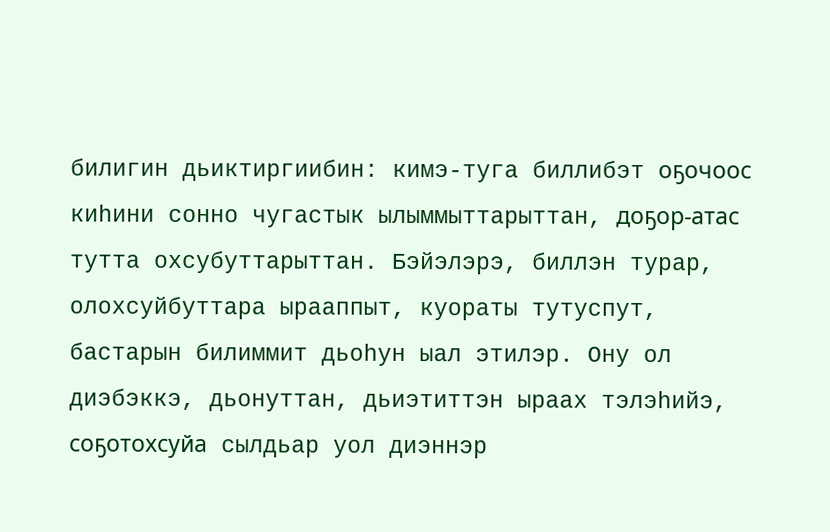билигин дьиктиргиибин: кимэ-туга биллибэт оҕочоос киһини сонно чугастык ылыммыттарыттан, доҕор-атас тутта охсубуттарыттан. Бэйэлэрэ, биллэн турар, олохсуйбуттара ырааппыт, куораты тутуспут, бастарын билиммит дьоһун ыал этилэр. Ону ол диэбэккэ, дьонуттан, дьиэтиттэн ыраах тэлэһийэ, соҕотохсуйа сылдьар уол диэннэр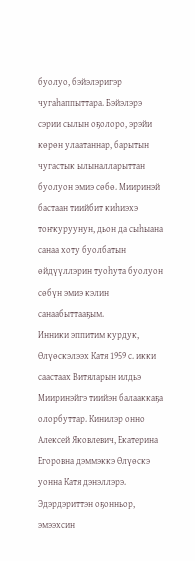буолуо, бэйэлэригэр чугаһаппыттара. Бэйэлэрэ сэрии сылын оҕолоро, эрэйи көрөн улаатаннар, барытын чугастык ылыналларыттан буолуон эмиэ сөбө. Мииринэй бастаан тиийбит киһиэхэ тоҥкуруунун, дьон да сыһыана санаа хоту буолбатын өйдүүллэрин туоһута буолуон сөбүн эмиэ кэлин санаабыттааҕым.
Инники эппитим курдук, Өлүөскэлээх Катя 1959 с. икки саастаах Витяларын илдьэ Мииринэйгэ тиийэн балааккаҕа олорбуттар. Кинилэр онно Алексей Яковлевич, Екатерина Егоровна дэммэккэ Өлүөскэ уонна Катя дэнэллэрэ. Эдэрдэриттэн оҕонньор, эмээхсин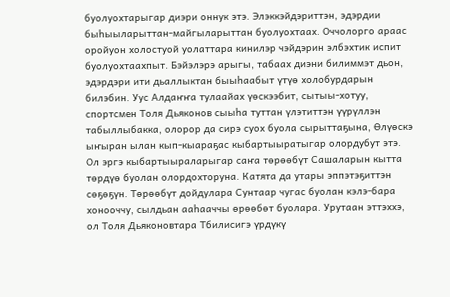буолуохтарыгар диэри оннук этэ. Элэккэйдэриттэн, эдэрдии быһыыларыттан-майгыларыттан буолуохтаах. Оччолорго араас оройуон холостуой уолаттара кинилэр чэйдэрин элбэхтик испит буолуохтаахпыт. Бэйэлэрэ арыгы, табаах диэни билиммэт дьон, эдэрдэри ити дьаллыктан быыһаабыт үтүө холобурдарын билэбин. Уус Алдаҥҥа тулаайах үөскээбит, сытыы-хотуу, спортсмен Толя Дьяконов сыыһа туттан үлэтиттэн үүрүллэн табыллыбакка, олорор да сирэ суох буола сырыттаҕына, Өлүөскэ ыҥыран ылан кып-кыараҕас кыбартыыратыгар олордубут этэ. Ол эргэ кыбартыыраларыгар саҥа төрөөбүт Сашаларын кытта төрдүө буолан олордохторуна. Катята да утары эппэтэҕиттэн сөҕөҕүн. Төрөөбүт дойдулара Сунтаар чугас буолан кэлэ-бара хонооччу, сылдьан ааһааччы өрөөбөт буолара. Урутаан эттэххэ, ол Толя Дьяконовтара Тбилисигэ үрдүкү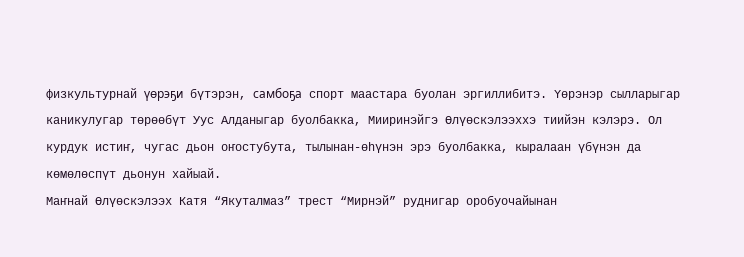физкультурнай үөрэҕи бүтэрэн, самбоҕа спорт маастара буолан эргиллибитэ. Үөрэнэр сылларыгар каникулугар төрөөбүт Уус Алданыгар буолбакка, Мииринэйгэ Өлүөскэлээххэ тиийэн кэлэрэ. Ол курдук истиҥ, чугас дьон оҥостубута, тылынан-өһүнэн эрэ буолбакка, кыралаан үбүнэн да көмөлөспүт дьонун хайыай.
Маҥнай Өлүөскэлээх Катя “Якуталмаз” трест “Мирнэй” руднигар оробуочайынан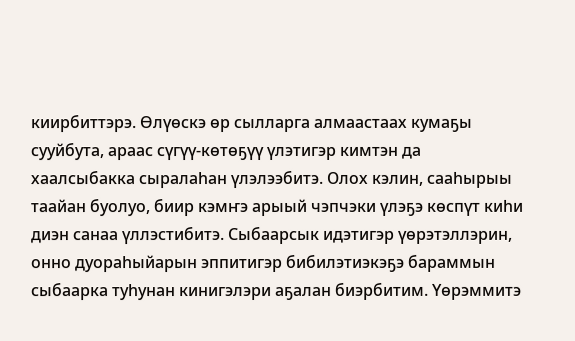киирбиттэрэ. Өлүөскэ өр сылларга алмаастаах кумаҕы сууйбута, араас сүгүү-көтөҕүү үлэтигэр кимтэн да хаалсыбакка сыралаһан үлэлээбитэ. Олох кэлин, сааһырыы таайан буолуо, биир кэмҥэ арыый чэпчэки үлэҕэ көспүт киһи диэн санаа үллэстибитэ. Сыбаарсык идэтигэр үөрэтэллэрин, онно дуораһыйарын эппитигэр бибилэтиэкэҕэ бараммын сыбаарка туһунан кинигэлэри аҕалан биэрбитим. Үөрэммитэ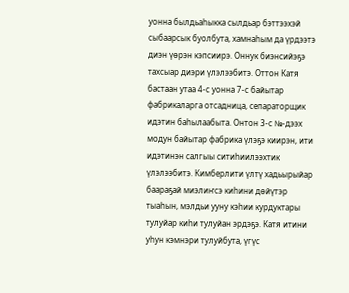уонна былдьаһыкка сылдьар бэттээхэй сыбаарсык буолбута, хамнаһым да үрдээтэ диэн үөрэн кэпсиирэ. Оннук биэнсийэҕэ тахсыар диэри үлэлээбитэ. Оттон Катя бастаан утаа 4-с уонна 7-с байытар фабрикаларга отсадница, сепараторщик идэтин баһылаабыта. Онтон 3-с №-дээх модун байытар фабрика үлэҕэ киирэн, ити идэтинэн салгыы ситиһиилээхтик үлэлээбитэ. Кимберлити үлтү хадьырыйар баараҕай миэлиҥсэ киһини дөйүтэр тыаһын, мэлдьи ууну кэһии курдуктары тулуйар киһи тулуйан эрдэҕэ. Катя итини уһун кэмнэри тулуйбута, үгүс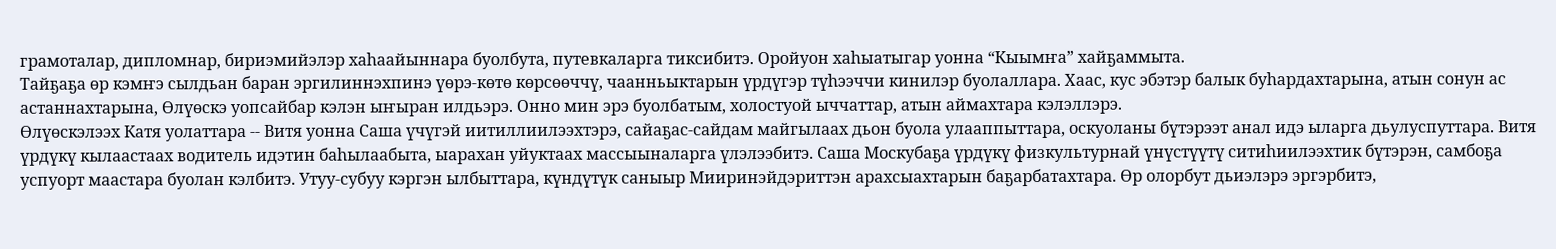грамоталар, дипломнар, бириэмийэлэр хаһаайыннара буолбута, путевкаларга тиксибитэ. Оройуон хаһыатыгар уонна “Кыымҥа” хайҕаммыта.
Тайҕаҕа өр кэмҥэ сылдьан баран эргилиннэхпинэ үөрэ-көтө көрсөөччү, чаанньыктарын үрдүгэр түһээччи кинилэр буолаллара. Хаас, кус эбэтэр балык буһардахтарына, атын сонун ас астаннахтарына, Өлүөскэ уопсайбар кэлэн ыҥыран илдьэрэ. Онно мин эрэ буолбатым, холостуой ыччаттар, атын аймахтара кэлэллэрэ.
Өлүөскэлээх Катя уолаттара -- Витя уонна Саша үчүгэй иитиллиилээхтэрэ, сайаҕас-сайдам майгылаах дьон буола улааппыттара, оскуоланы бүтэрээт анал идэ ыларга дьулуспуттара. Витя үрдүкү кылаастаах водитель идэтин баһылаабыта, ыарахан уйуктаах массыыналарга үлэлээбитэ. Саша Москубаҕа үрдүкү физкультурнай үнүстүүтү ситиһиилээхтик бүтэрэн, самбоҕа успуорт маастара буолан кэлбитэ. Утуу-субуу кэргэн ылбыттара, күндүтүк саныыр Мииринэйдэриттэн арахсыахтарын баҕарбатахтара. Өр олорбут дьиэлэрэ эргэрбитэ,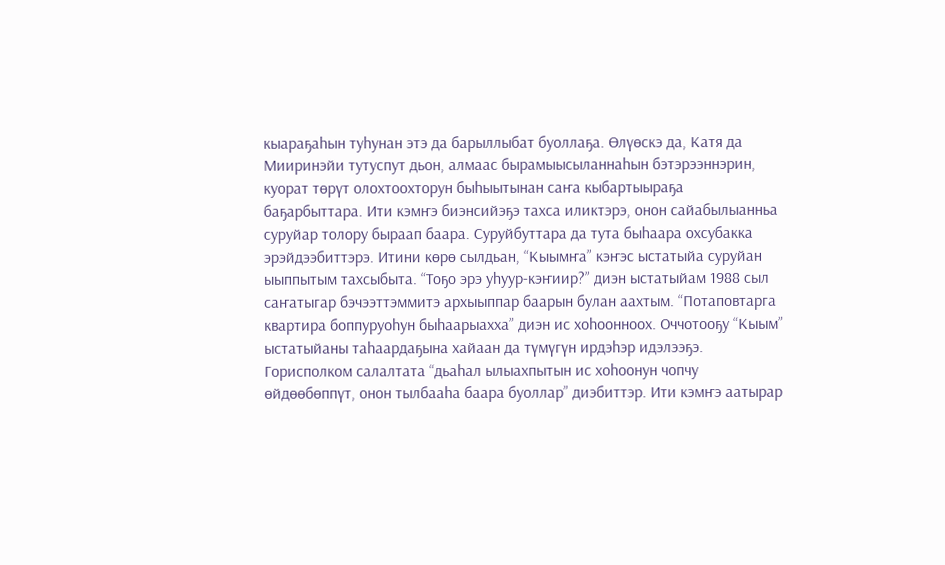кыараҕаһын туһунан этэ да барыллыбат буоллаҕа. Өлүөскэ да, Катя да Мииринэйи тутуспут дьон, алмаас бырамыысыланнаһын бэтэрээннэрин, куорат төрүт олохтоохторун быһыытынан саҥа кыбартыыраҕа баҕарбыттара. Ити кэмҥэ биэнсийэҕэ тахса иликтэрэ, онон сайабылыанньа суруйар толору быраап баара. Суруйбуттара да тута быһаара охсубакка эрэйдээбиттэрэ. Итини көрө сылдьан, “Кыымҥа” кэҥэс ыстатыйа суруйан ыыппытым тахсыбыта. “Тоҕо эрэ уһуур-кэҥиир?” диэн ыстатыйам 1988 сыл саҥатыгар бэчээттэммитэ архыыппар баарын булан аахтым. “Потаповтарга квартира боппуруоһун быһаарыахха” диэн ис хоһоонноох. Оччотооҕу “Кыым” ыстатыйаны таһаардаҕына хайаан да түмүгүн ирдэһэр идэлээҕэ. Горисполком салалтата “дьаһал ылыахпытын ис хоһоонун чопчу өйдөөбөппүт, онон тылбааһа баара буоллар” диэбиттэр. Ити кэмҥэ аатырар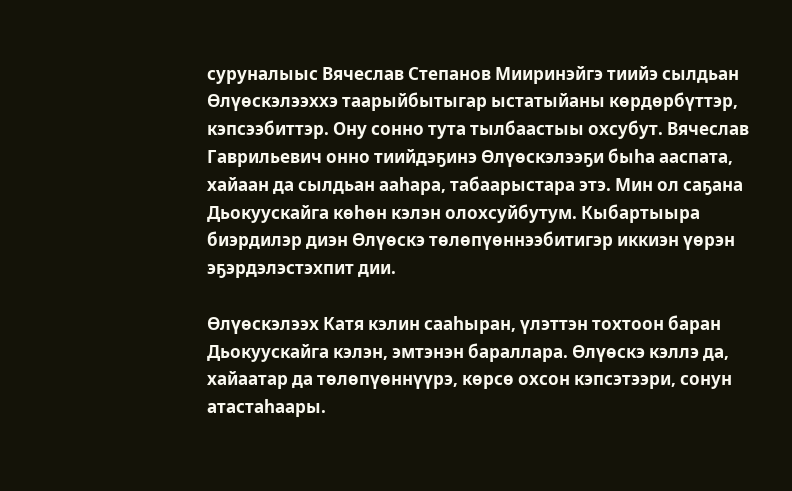суруналыыс Вячеслав Степанов Мииринэйгэ тиийэ сылдьан Өлүөскэлээххэ таарыйбытыгар ыстатыйаны көрдөрбүттэр, кэпсээбиттэр. Ону сонно тута тылбаастыы охсубут. Вячеслав Гаврильевич онно тиийдэҕинэ Өлүөскэлээҕи быһа ааспата, хайаан да сылдьан ааһара, табаарыстара этэ. Мин ол саҕана Дьокуускайга көһөн кэлэн олохсуйбутум. Кыбартыыра биэрдилэр диэн Өлүөскэ төлөпүөннээбитигэр иккиэн үөрэн эҕэрдэлэстэхпит дии.

Өлүөскэлээх Катя кэлин сааһыран, үлэттэн тохтоон баран Дьокуускайга кэлэн, эмтэнэн бараллара. Өлүөскэ кэллэ да, хайаатар да төлөпүөннүүрэ, көрсө охсон кэпсэтээри, сонун атастаһаары.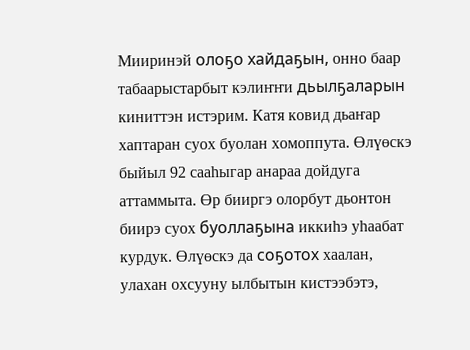Мииринэй олоҕо хайдаҕын, онно баар табаарыстарбыт кэлиҥҥи дьылҕаларын киниттэн истэрим. Катя ковид дьаҥар хаптаран суох буолан хомоппута. Өлүөскэ быйыл 92 сааһыгар анараа дойдуга аттаммыта. Өр бииргэ олорбут дьонтон биирэ суох буоллаҕына иккиһэ уһаабат курдук. Өлүөскэ да соҕотох хаалан, улахан охсууну ылбытын кистээбэтэ,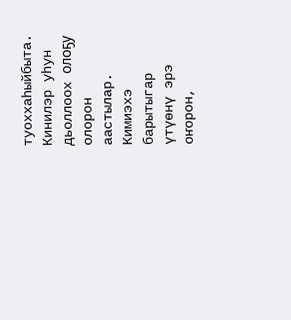туоххаһыйбыта. Кинилэр уһун дьоллоох олоҕу олорон аастылар. Кимиэхэ барытыгар үтүөнү эрэ оҥорон,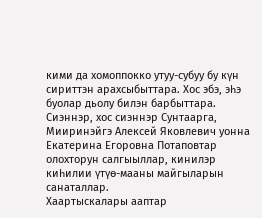кими да хомоппокко утуу-субуу бу күн сириттэн арахсыбыттара. Хос эбэ, эһэ буолар дьолу билэн барбыттара. Сиэннэр, хос сиэннэр Сунтаарга, Мииринэйгэ Алексей Яковлевич уонна Екатерина Егоровна Потаповтар олохторун салгыыллар, кинилэр киһилии үтүө-мааны майгыларын санаталлар.
Хаартыскалары ааптар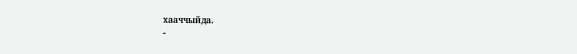хааччыйда.
-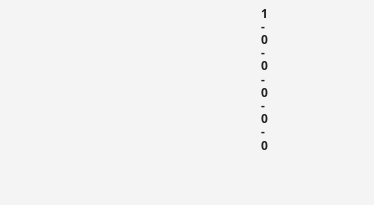1
-
0
-
0
-
0
-
0
-
0